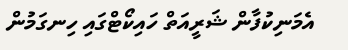އެމަނިކުފާން ޝަރީއަތް ހައިކޯޓްގައި ހިނގަމުން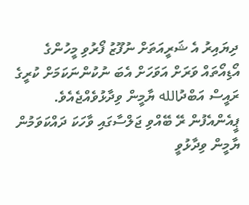ދިޔައިރު އެ ޝަރީއަތަށް ނުފޫޒު ފޯރުވި މީހުންގެ އޯޑިއޯތައް ވަރަށް އަވަހަށް އެބަ ނުކުންނަކަމަށް ކުރީގެ ރައީސް އަބްދުالله ޔާމީން ވިދާޅުވެއްޖެއެވެ.
ޕީއެންއެފުން ރޭ ބޭއްވި ޖަލްސާގައި ވާހަކަ ދައްކަވަމުން ޔާމީން ވިދާޅުވީ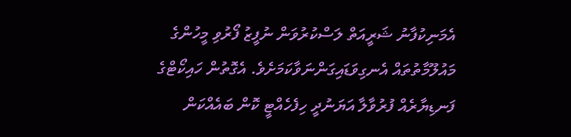އެމަނިކުފާނު ޝަރީއަތް ލަސްކުރުވަން ނުފީޒު ފޯރުވި މީހުންގެ މައުލޫމާތުތައް އެނގިވަޑައިގަންނަވާކަމަށެވެ. އެގޮތުން ހައިކޯޓްގެ ފަނޑިޔާރެއް ފުރުވާލާ އަޔަނުދީ ހިފެހެއްޓީ ކޮން ބައެއްކަން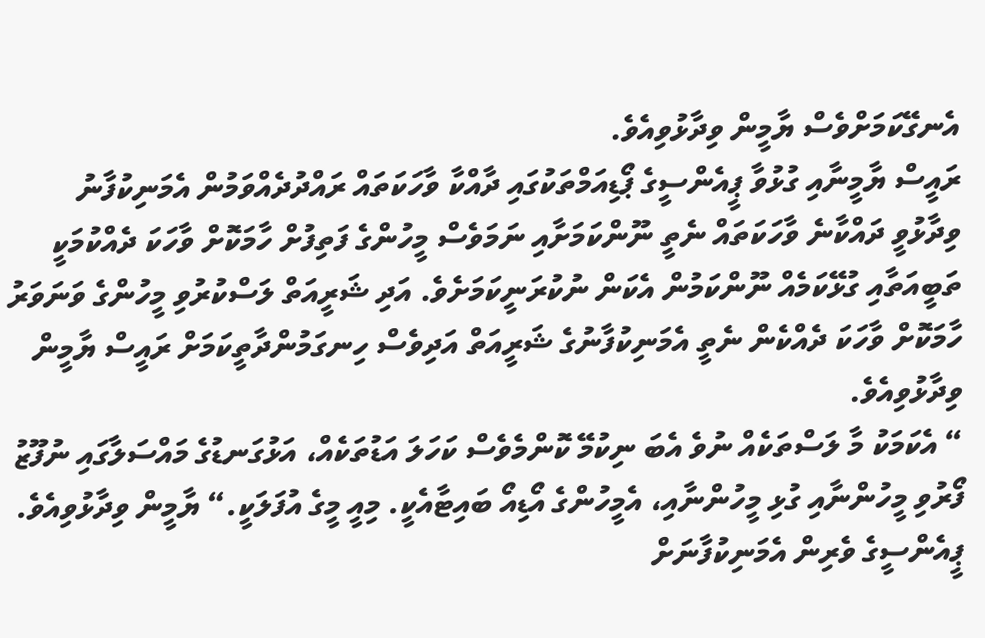އެނގޭކަމަށްވެސް ޔާމީން ވިދާޅުވިއެވެ.
ރައީސް ޔާމީނާއި ގުޅުވާ ޕީއެންސީގެ ޕޯޑިއަމްތަކުގައި ދާއްކާ ވާހަކަތައް ރައްދުދެއްވަމުން އެމަނިކުފާނު ވިދާޅުވީ ދައްކާނެ ވާހަކަތައް ނެތީ ނޫންކަމަށާއި ނަމަވެސް މީހުންގެ ފަތިފުށް ހާމަކޮށް ވާހަކަ ދެއްކުމަކީ ތަބީއަތާއި ގުޅޭކަމެއް ނޫންކަމުން އެކަން ނުކުރަނީކަމަށެވެ. އަދި ޝަރީއަތް ލަސްކުރުވި މީހުންގެ ވަނަވަރު ހާމަކޮށް ވާހަކަ ދެއްކެން ނެތީ އެމަނިކުފާނުގެ ޝަރީއަތް އަދިވެސް ހިނގަމުންދާތީކަމަށް ރައީސް ޔާމީން ވިދާޅުވިއެވެ.
“ އެކަމަކު މާ ލަސްތަކެއް ނުވެ އެބަ ނިކުމޭ ކޮންމެވެސް ކަހަލަ އަޑުތަކެއް، އަޅުގަނޑުގެ މައްސަލާގައި ނުފޫޒު ފޯރުވި މީހުންނާއި ގުޅި މީހުންނާއި، އެމީހުންގެ އޯޑިއޯ ބައިޓާއެކީ. މިއީ މީގެ އުފަލަކީ.“ ޔާމީން ވިދާޅުވިއެވެ.
ޕީއެންސީގެ ވެރިން އެމަނިކުފާނަށް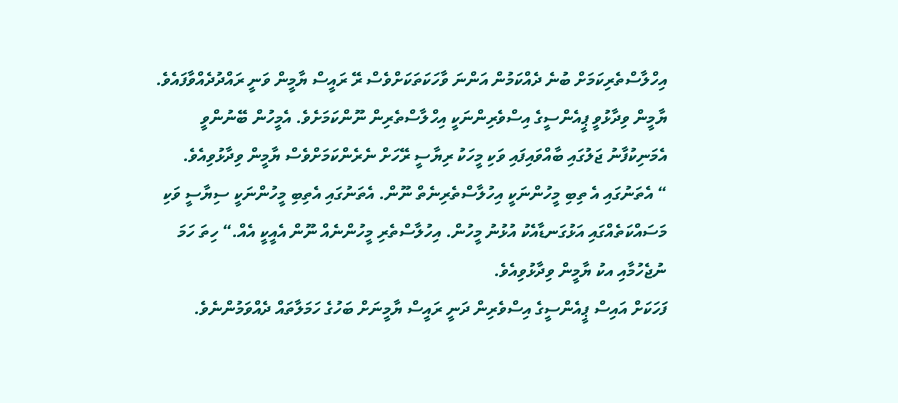އިހްލާސްތެރިކަމަށް ބުނެ ދެއްކަމުން އަންނަ ވާހަކަތަކަށްވެސް ރޭ ރައީސް ޔާމީން ވަނީ ރައްދުދެއްވާފައެވެ. ޔާމީން ވިދާޅުވީ ޕީއެންސީގެ އިސްވެރިންނަކީ އިހްލާސްތެރިން ނޫންކަމަށެވެ. އެމީހުން ބޭނުންވީ އެމަނިކުފާނު ޖަލުގައި ބާއްވައިފައި ވަކި މީހަކު ރިޔާސީ ރޭހަށް ނެރެންކަމަށްވެސް ޔާމީން ވިދާޅުވިއެވެ.
“ އެތަނުގައި އެ ތިބި މީހުންނަކީ އިހުލާސްތެރިނެތް ނޫން. އެތަނުގައި އެތިބި މީހުންނަކީ ސިޔާސީ ވަކި މަސައްކަތެއްގައި އަޅުގަނޑާއެކު އުޅުނު މީހުން. އިހުލާސްތެރި މީހުންނެއް ނޫން އެއީކީ އެއް.“ ހިތަ ހަމަ ނުޖެހުމާއި އކު ޔާމީން ވިދާޅުވިއެވެ.
ފަހަކަށް އައިސް ޕީއެންސީގެ އިސްވެރިން ދަނީ ރައީސް ޔާމީނަށް ބަހުގެ ހަމަލާތައް ދެއްވަމުންނެވެ.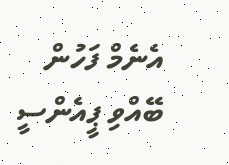އެނެމް ފަހުން ބޭއްވި ޕީއެންސީ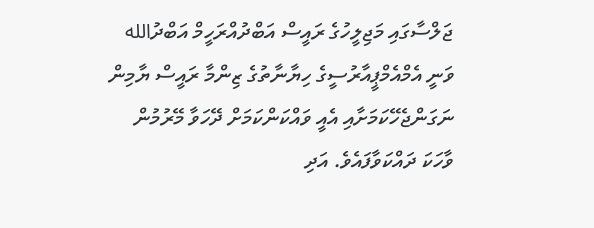ޖަލްސާގައި މަޖިލީހުގެ ރައީސް އަބްދުއްރަހީމް އަބްދުالله ވަނީ އެމްއެމްޕީއާރުސީގެ ހިޔާނާތުގެ ޒިންމާ ރައީސް ޔާމިން ނަގަންޖެހޭކަމަށާއި އެއީ ވައްކަންކަމަށް ދޭހަވާ މޭރުމުން ވާހަކަ ދައްކަވާފައެވެ. އަދި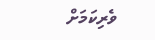ވެރިކަމަށް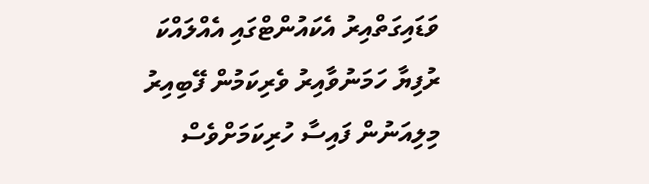ވަޑައިގަތްއިރު އެކައުންޓްގައި އެއްލައްކަ ރުފިޔާ ހަމަނުވާއިރު ވެރިކަމުން ފޭބިއިރު މިލިއަނުން ފައިސާ ހުރިކަމަށްވެސް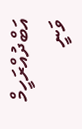އަބްދުއްރަހީމް ވަނީ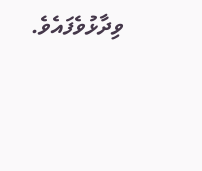ވިދާޅުވެފައެވެ.